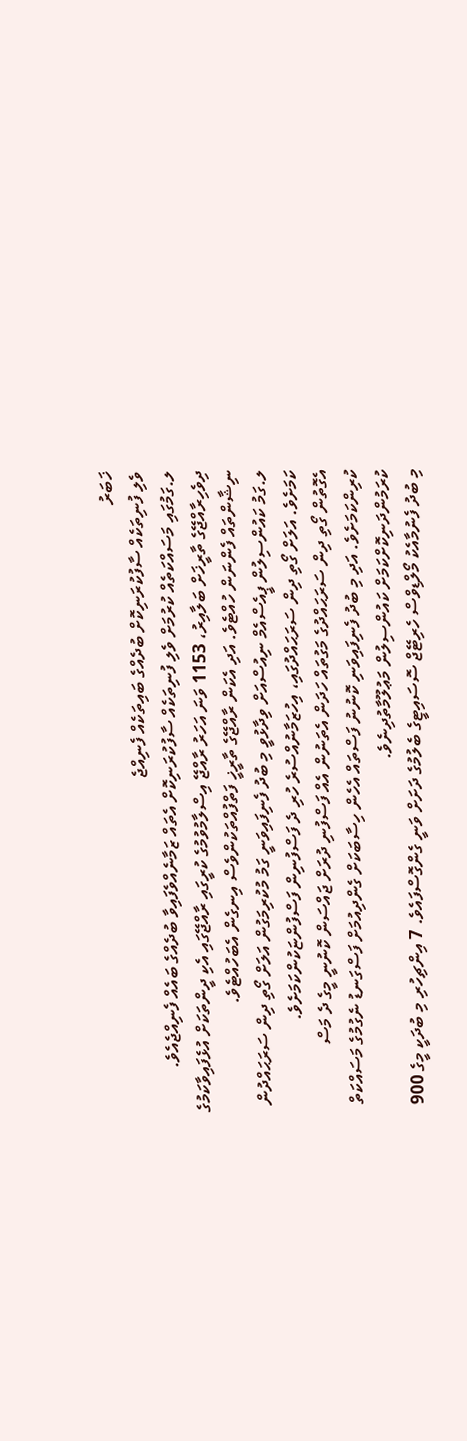ޚަބަރު
ވެލި ފުނިތަކެއް ސާފުކުރަނިކޮށް ބުދެއްގެ ބައިތަކެއް ފެނިއްޖެ
ލ.ގަމުގައި މަސައްކަތެއް ކުރުމަށް ވެލި ފުނިތަކެއް ސާފުކުރަނިކޮށް އެތައް ޒަމާނެއްވެފައިވާ ބުދެއްގެ ބައެއް ފެނިއްޖެއެވެ.
ދިވެހިރާއްޖޭގެ ތާރީޚަށް ބަލާއިރު، 1153 ވަނަ އަހަރު ރާއްޖޭ އިސްލާމުވުމުގެ ކުރީގައި ރާއްޖޭގައި އެކި ދީންތަކަށް އުޅެފައިވާކަމުގެ ނިޝާންތައް ފެންނަން ހުއްޓެވެ. އަދި އެކަން ރާއްޖޭގެ ތާރީޚީ ފަތްފުއްތަކުންވެސް އިނގެން އެބަހުއްޓެވެ.
ލ.ގަމު ކައުންސިލުން ޕީއެސްއެމް ނިއުސްއަށް ވިދާޅުވީ މި ބުދު ފެނިފައިވަނީ ގަމު މުކުރިމަގުން އަލަށް ގޯތި ދިން ސަރަޙައްދުން ކަމަށެވެ. އަލަށް ގޯތި ދިން ސަރަޙައްދުގައި، އިހުޒަމާނުއްސުރެ ހުރި ދެ ފަސްފުނިން ފަސްފުންޏަކުންކަމަށެވެ.
އެގޮތުން ގޯތި ދިން ސަރަޙައްދުގެ މަގުތައް ހަދަން އެތަނުން އެއް ފަސްފުނި ދުރަށް ޖައްސަން ކޮނުނީ މީގެ ދެ މަސް ކުރިންކަމަށެވެ. އަދި މި ބުދު ފެނިފައިވަނި ކޮނުނު ފަސްތައް އެހެން ހިސާބަކަށް ގެންދިއުމަށް ފަސްގަނޑު ނެގުމުގެ މަސައްކަތް ކުރަމުންދަނިކޮށްކަމަށް ކައުންސިލުން މަޢުލޫމާތުދިނެވެ.
މި ބުދު ފެނުމާއެކު މޯލްޑިވްސް ހެރިޓޭޖް ސޮސައިޓީގެ ބެލުމުގެ ދަށަށް ވަނީ ގެންގޮސްފައެވެ. 7 އިންޗިހުރި މި ބުދަކީ މީގެ 900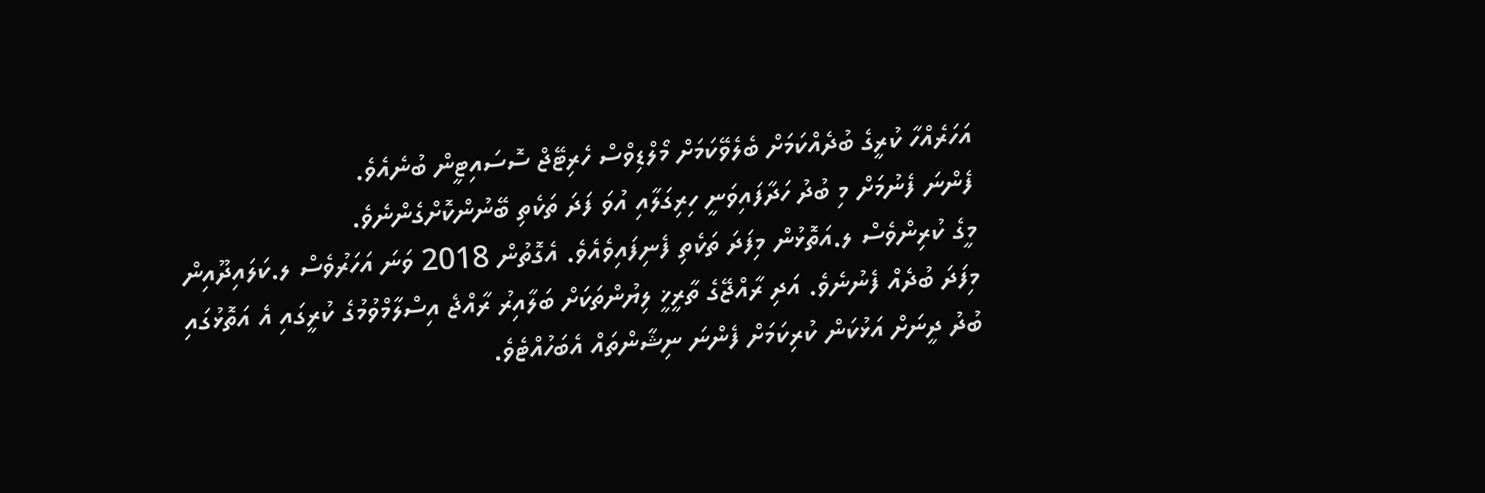އަހަރެއްހާ ކުރީގެ ބުދެއްކަމަށް ބެލެވޭކަމަށް މޯލްޑިވްސް ހެރިޓޭޖް ސޮސައިޓީން ބުނެއެވެ.
ފެންނަ ފެނުމަށް މި ބުދު ހަދާފައިވަނީ ހިރިގަލާއި އުވަ ފަދަ ތަކެތި ބޭނުންކޮށްގެންނެވެ.
މީގެ ކުރިންވެސް ލ.އަތޮޅުން މިފަދަ ތަކެތި ފެނިފައިވެއެވެ. އެގޮތުން 2018 ވަނަ އަހަރުވެސް ލ.ކަލައިދޫއިން މިފަދަ ބުދެއް ފެނުނެވެ. އަދި ރާއްޖޭގެ ތާރީޚީ ލިޔުންތަކަށް ބަލާއިރު ރާއްޖެ އިސްލާމްވުމުގެ ކުރީގައި އެ އަތޮޅުގައި ބުދު ދީނަށް އަޅުކަން ކުރިކަމަށް ފެންނަ ނިޝާންތައް އެބަހުއްޓެވެ.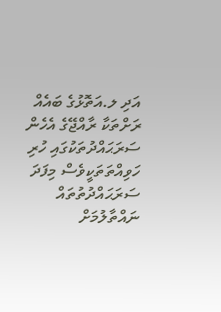އަދި ލ.އަތޮޅުގެ ބައެއް ރަށްތަކާ ރާއްޖޭގެ އެހެން ސަރަޙައްދުތަކުގައި ހުރި ހަވިއްތަތަކީވެސް މިފަދަ ސަރަޙައްދުތުތައް ނައްތާލުމަށް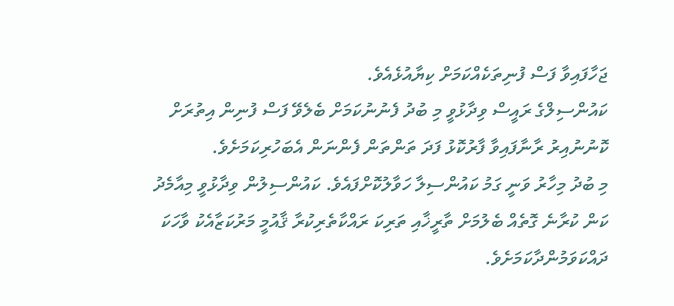ޖަހާފައިވާ ފަސް ފުނިތަކެއްކަމަށް ކިޔާއުޅެއެވެ.
ކައުންސިލްގެ ރައީސް ވިދާޅުވީ މި ބުދު ފެނުނުކަމަށް ބެލެވޭ ފަސް ފުނިން އިތުރަށް ކޮނުނުއިރު ރާނާފައިވާ ފާރުކޮޅު ފަދަ ތަންތަން ފެންނަން އެބަހުރިކަމަށެވެ.
މި ބުދު މިހާރު ވަނީ ގަމު ކައުންސިލާ ހަވާލުކޮށްފައެވެ. ކައުންސިލުން ވިދާޅުވީ މިއާމެދު ކަން ކުރާނެ ގޮތެއް ބެލުމަށް ތާރީޚާއި ތަރިކަ ރައްކާތެރިކުރާ ޤާއުމީ މަރުކަޒާއެކު ވާހަކަ ދައްކަވަމުންދާކަމަށެވެ.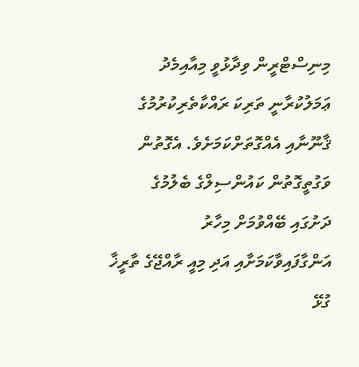މިނިސްޓްރީން ވިދާޅުވީ މިއާއިމެދު ޢަމަލުކުރާނީ ތަރިކަ ރައްކާތެރިކުރުމުގެ ޤާނޫނާއި އެއްގޮތަށްކަމަށެވެ. އެގޮތުން ވަގުތީގޮތުން ކައުންސިލްގެ ބެލުމުގެ ދަށުގައި ބޭއްވުމަށް މިހާރު އަންގާފައިވާކަމަށާއި އަދި މިއީ ރާއްޖޭގެ ތާރީޚާ ގުޅޭ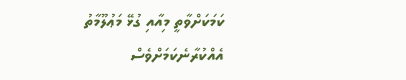ކަމަކަށްވާތީ މިއާއި ގުޅޭ މަޢުލޫމާތު އެއްކުރާނެކަމަށްވެސް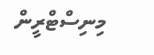މިނިސްޓްރީން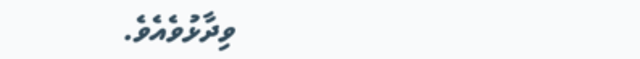ވިދާޅުވެއެވެ.